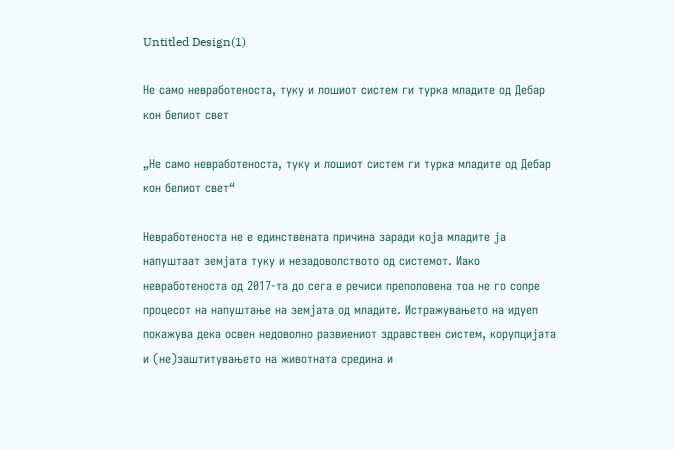Untitled Design(1)

Не само невработеноста, туку и лошиот систем ги турка младите од Дебар кон белиот свет

„Не само невработеноста, туку и лошиот систем ги турка младите од Дебар кон белиот свет“

Невработеноста не е единствената причина заради која младите ја напуштаат земјата туку и незадоволството од системот. Иако невработеноста од 2017-та до сега е речиси преполовена тоа не го сопре процесот на напуштање на земјата од младите. Истражувањето на идуеп покажува дека освен недоволно развиениот здравствен систем, корупцијата и (не)заштитувањето на животната средина и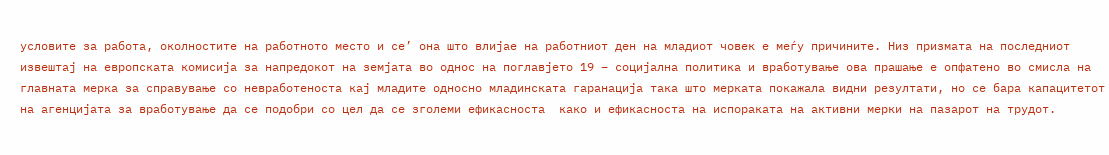условите за работа, околностите на работното место и се’ она што влијае на работниот ден на младиот човек е меѓу причините. Низ призмата на последниот извештај на европската комисија за напредокот на земјата во однос на поглавјето 19 – социјална политика и вработување ова прашање е опфатено во смисла на главната мерка за справување со невработеноста кај младите односно младинската гаранација така што мерката покажала видни резултати, но се бара капацитетот на агенцијата за вработување да се подобри со цел да се зголеми ефикасноста  како и ефикасноста на испораката на активни мерки на пазарот на трудот.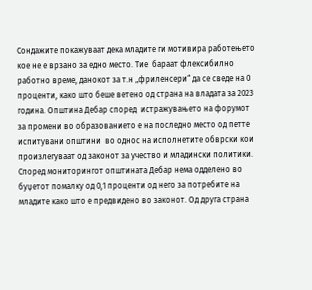Сондажите покажуваат дека младите ги мотивира работењето кое не е врзано за едно место. Тие  бараат флексибилно работно време, данокот за т.н „фриленсери“ да се сведе на 0 проценти, како што беше ветено од страна на владата за 2023 година. Општина Дебар според  истражувањето на форумот за промени во образованието е на последно место од петте испитувани општини  во однос на исполнетите обврски кои произлегуваат од законот за учество и младински политики. Според мониторингот општината Дебар нема одделено во буџетот помалку од 0,1 проценти од него за потребите на младите како што е предвидено во законот. Од друга страна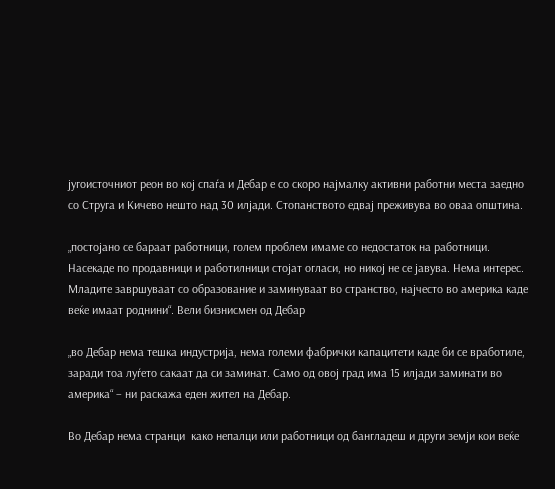југоисточниот реон во кој спаѓа и Дебар е со скоро најмалку активни работни места заедно со Струга и Кичево нешто над 30 илјади. Стопанството едвај преживува во оваа општина.

„постојано се бараат работници, голем проблем имаме со недостаток на работници. Насекаде по продавници и работилници стојат огласи, но никој не се јавува. Нема интерес. Младите завршуваат со образование и заминуваат во странство, најчесто во америка каде веќе имаат роднини“. Вели бизнисмен од Дебар

„во Дебар нема тешка индустрија, нема големи фабрички капацитети каде би се вработиле, заради тоа луѓето сакаат да си заминат. Само од овој град има 15 илјади заминати во америка“ – ни раскажа еден жител на Дебар.

Во Дебар нема странци  како непалци или работници од бангладеш и други земји кои веќе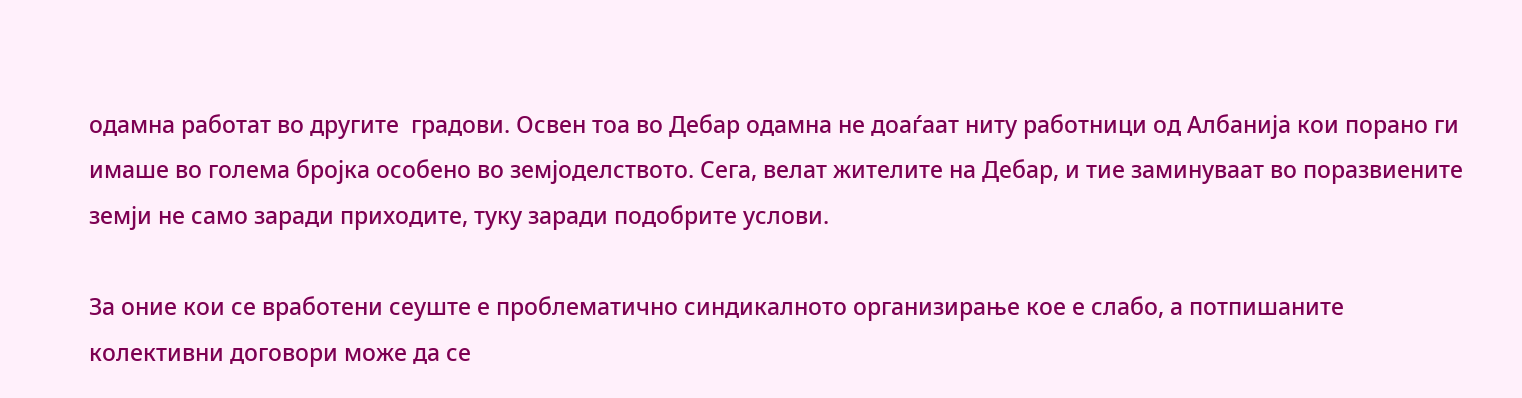одамна работат во другите  градови. Освен тоа во Дебар одамна не доаѓаат ниту работници од Албанија кои порано ги имаше во голема бројка особено во земјоделството. Сега, велат жителите на Дебар, и тие заминуваат во поразвиените земји не само заради приходите, туку заради подобрите услови.

За оние кои се вработени сеуште е проблематично синдикалното организирање кое е слабо, а потпишаните колективни договори може да се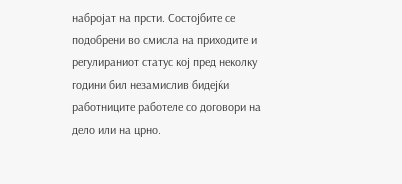набројат на прсти. Состојбите се подобрени во смисла на приходите и регулираниот статус кој пред неколку години бил незамислив бидејќи работниците работеле со договори на дело или на црно.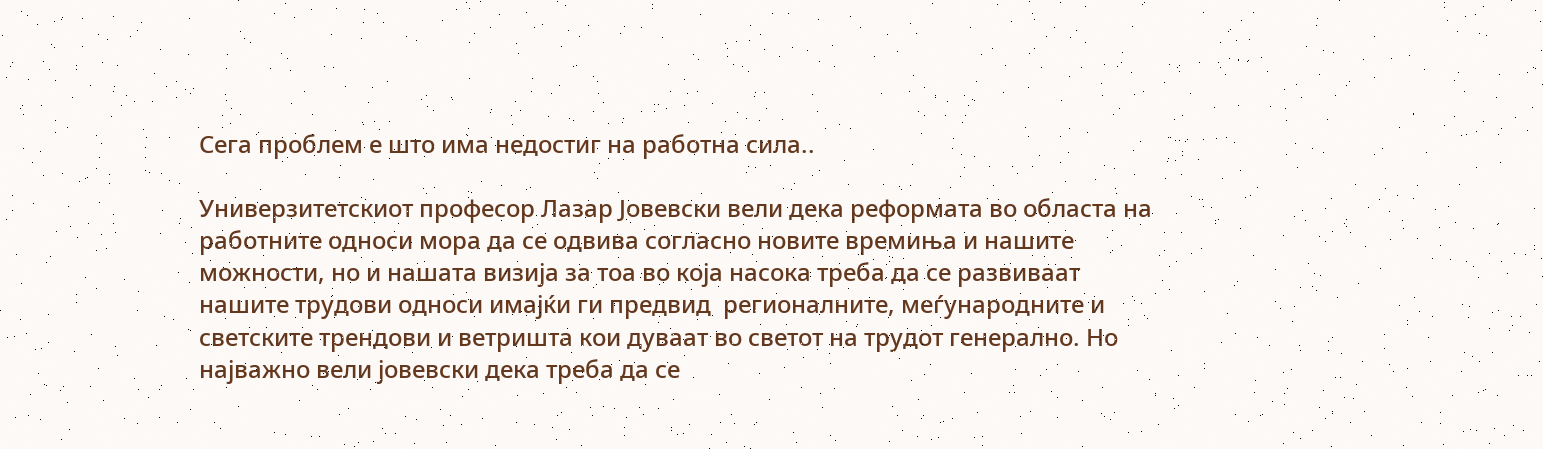Сега проблем е што има недостиг на работна сила..

Универзитетскиот професор Лазар Јовевски вели дека реформата во областа на работните односи мора да се одвива согласно новите времиња и нашите можности, но и нашата визија за тоа во која насока треба да се развиваат нашите трудови односи имајќи ги предвид  регионалните, меѓународните и светските трендови и ветришта кои дуваат во светот на трудот генерално. Но најважно вели јовевски дека треба да се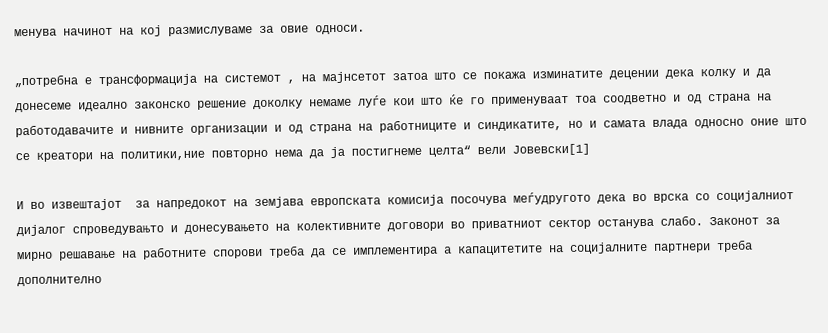менува начинот на кој размислуваме за овие односи.

„потребна е трансформација на системот , на мајнсетот затоа што се покажа изминатите децении дека колку и да донесеме идеално законско решение доколку немаме луѓе кои што ќе го применуваат тоа соодветно и од страна на работодавачите и нивните организации и од страна на работниците и синдикатите, но и самата влада односно оние што се креатори на политики,ние повторно нема да ја постигнеме целта“ вели Јовевски[1]

И во извештајот  за напредокот на земјава европската комисија посочува меѓудругото дека во врска со социјалниот дијалог спроведувањто и донесувањето на колективните договори во приватниот сектор останува слабо. Законот за мирно решавање на работните спорови треба да се имплементира а капацитетите на социјалните партнери треба дополнително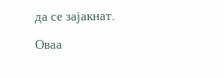да се зајакнат.

Оваа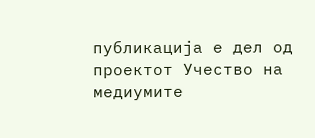публикација е дел од проектот Учество на медиумите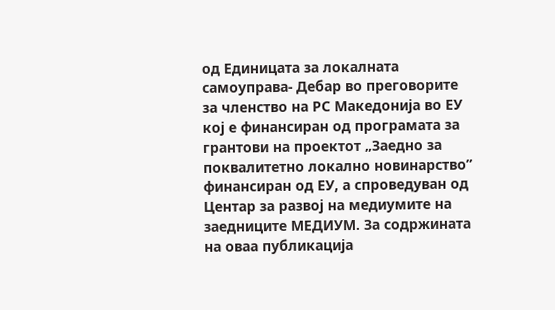од Единицата за локалната самоуправа- Дебар во преговорите за членство на РС Македонија во ЕУ  кој е финансиран од програмата за грантови на проектот „Заедно за поквалитетно локално новинарство” финансиран од ЕУ, а спроведуван од Центар за развој на медиумите на заедниците МЕДИУМ. За содржината на оваа публикација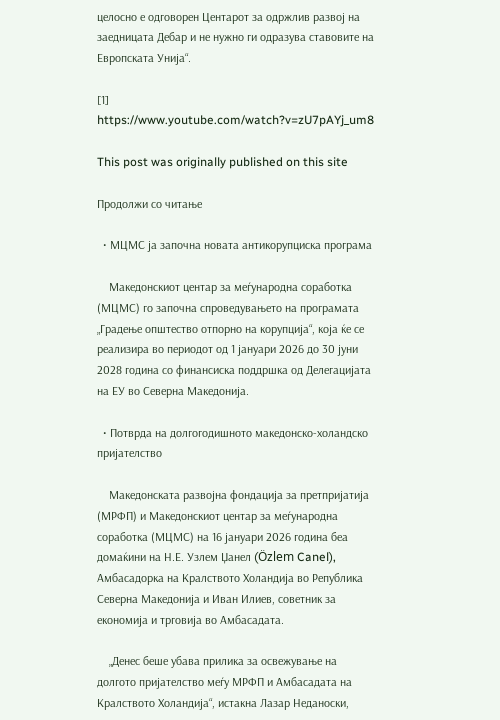целосно е одговорен Центарот за одржлив развој на заедницата Дебар и не нужно ги одразува ставовите на Европската Унија“.

[1] https://www.youtube.com/watch?v=zU7pAYj_um8

This post was originally published on this site

Продолжи со читање

  • МЦМС ја започна новата антикорупциска програма

    Македонскиот центар за меѓународна соработка (МЦМС) го започна спроведувањето на програмата „Градење општество отпорно на корупција“, која ќе се реализира во периодот од 1 јануари 2026 до 30 јуни 2028 година со финансиска поддршка од Делегацијата на ЕУ во Северна Македонија.

  • Потврда на долгогодишното македонско-холандско пријателство

    Македонската развојна фондација за претпријатија (МРФП) и Македонскиот центар за меѓународна соработка (МЦМС) на 16 јануари 2026 година беа домаќини на Н.Е. Узлем Џанел (Özlem Canel), Амбасадорка на Кралството Холандија во Република Северна Македонија и Иван Илиев, советник за економија и трговија во Амбасадата.

    „Денес беше убава прилика за освежување на долгото пријателство меѓу МРФП и Амбасадата на Кралството Холандија“, истакна Лазар Неданоски,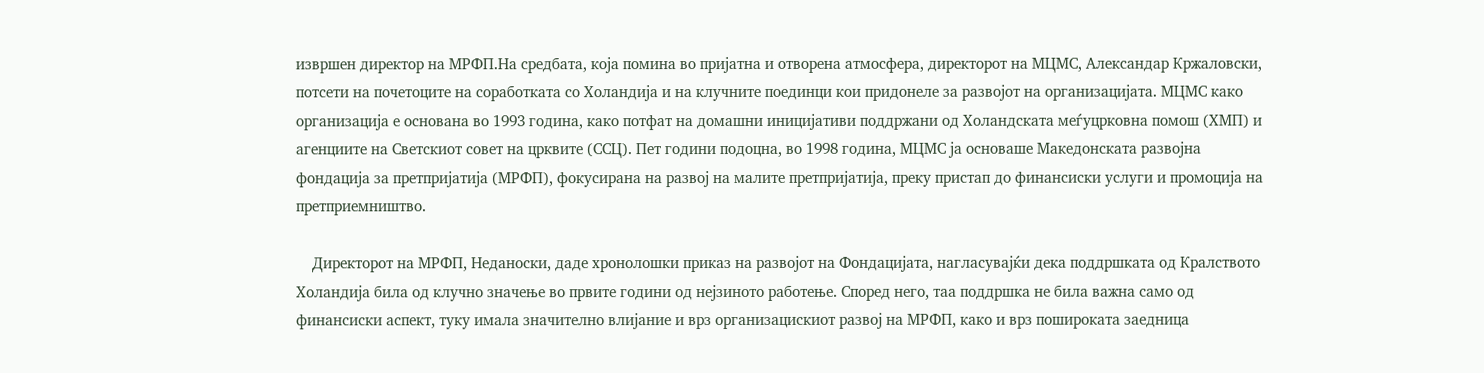извршен директор на МРФП.На средбата, која помина во пријатна и отворена атмосфера, директорот на МЦМС, Александар Кржаловски, потсети на почетоците на соработката со Холандија и на клучните поединци кои придонеле за развојот на организацијата. МЦМС како организација е основана во 1993 година, како потфат на домашни иницијативи поддржани од Холандската меѓуцрковна помош (ХМП) и агенциите на Светскиот совет на црквите (ССЦ). Пет години подоцна, во 1998 година, МЦМС ја основаше Македонската развојна фондација за претпријатија (МРФП), фокусирана на развој на малите претпријатија, преку пристап до финансиски услуги и промоција на претприемништво.

    Директорот на МРФП, Неданоски, даде хронолошки приказ на развојот на Фондацијата, нагласувајќи дека поддршката од Кралството Холандија била од клучно значење во првите години од нејзиното работење. Според него, таа поддршка не била важна само од финансиски аспект, туку имала значително влијание и врз организацискиот развој на МРФП, како и врз пошироката заедница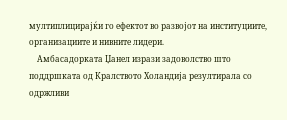мултиплицирајќи го ефектот во развојот на институциите, организациите и нивните лидери.
    Амбасадорката Џанел изрази задоволство што поддршката од Кралството Холандија резултирала со одржливи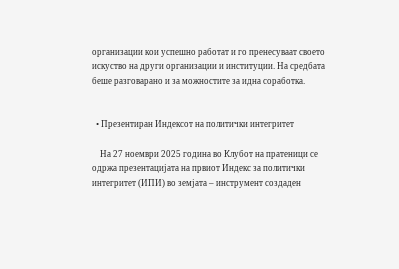организации кои успешно работат и го пренесуваат своето искуство на други организации и институции. На средбата беше разговарано и за можностите за идна соработка.


  • Презентиран Индексот на политички интегритет

    На 27 ноември 2025 година во Клубот на пратеници се одржа презентацијата на првиот Индекс за политички интегритет (ИПИ) во земјата – инструмент создаден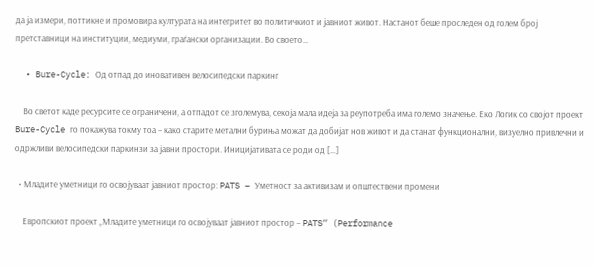да ја измери, поттикне и промовира културата на интегритет во политичкиот и јавниот живот. Настанот беше проследен од голем број претставници на институции, медиуми, граѓански организации. Во своето…

  • Bure-Cycle: Од отпад до иновативен велосипедски паркинг

    Во светот каде ресурсите се ограничени, а отпадот се зголемува, секоја мала идеја за реупотреба има големо значење. Еко Логик со својот проект Bure-Cycle го покажува токму тоа – како старите метални буриња можат да добијат нов живот и да станат функционални, визуелно привлечни и одржливи велосипедски паркинзи за јавни простори. Иницијативата се роди од […]

  • Младите уметници го освојуваат јавниот простор: PATS – Уметност за активизам и општествени промени

    Европскиот проект „Младите уметници го освојуваат јавниот простор – PATS“ (Performance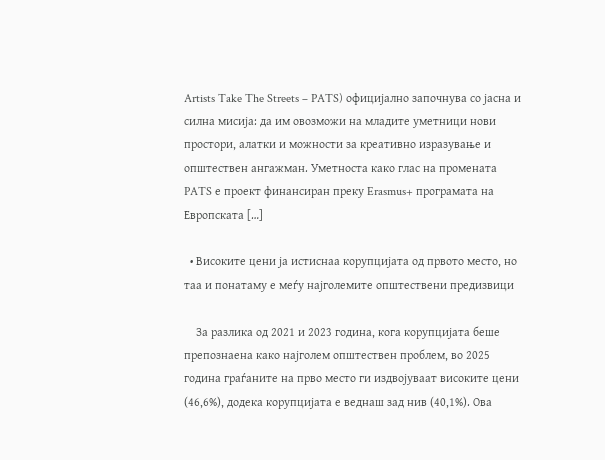Artists Take The Streets – PATS) официјално започнува со јасна и силна мисија: да им овозможи на младите уметници нови простори, алатки и можности за креативно изразување и општествен ангажман. Уметноста како глас на промената PATS е проект финансиран преку Erasmus+ програмата на Европската […]

  • Високите цени ја истиснаа корупцијата од првото место, но таа и понатаму е меѓу најголемите општествени предизвици

    За разлика од 2021 и 2023 година, кога корупцијата беше препознаена како најголем општествен проблем, во 2025 година граѓаните на прво место ги издвојуваат високите цени (46,6%), додека корупцијата е веднаш зад нив (40,1%). Ова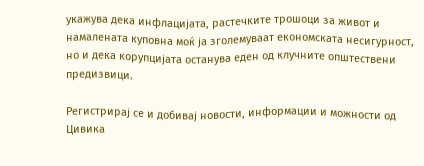укажува дека инфлацијата, растечките трошоци за живот и намалената куповна моќ ја зголемуваат економската несигурност, но и дека корупцијата останува еден од клучните општествени предизвици.

Регистрирај се и добивај новости, информации и можности од Цивика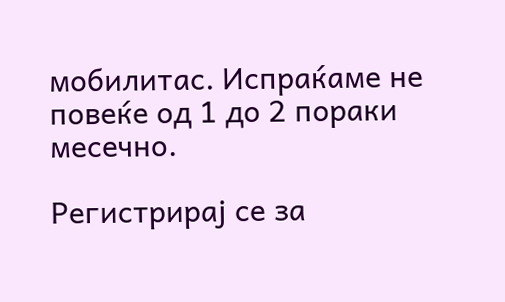мобилитас. Испраќаме не повеќе од 1 до 2 пораки месечно.

Регистрирај се за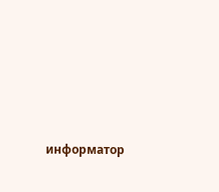информатор